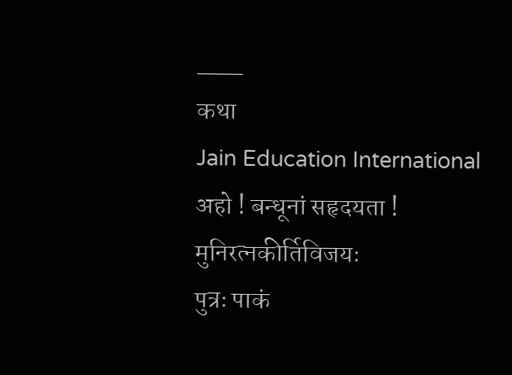___
कथा
Jain Education International
अहो ! बन्धूनां सहृदयता !
मुनिरत्नकीर्तिविजयः
पुत्रः पाकं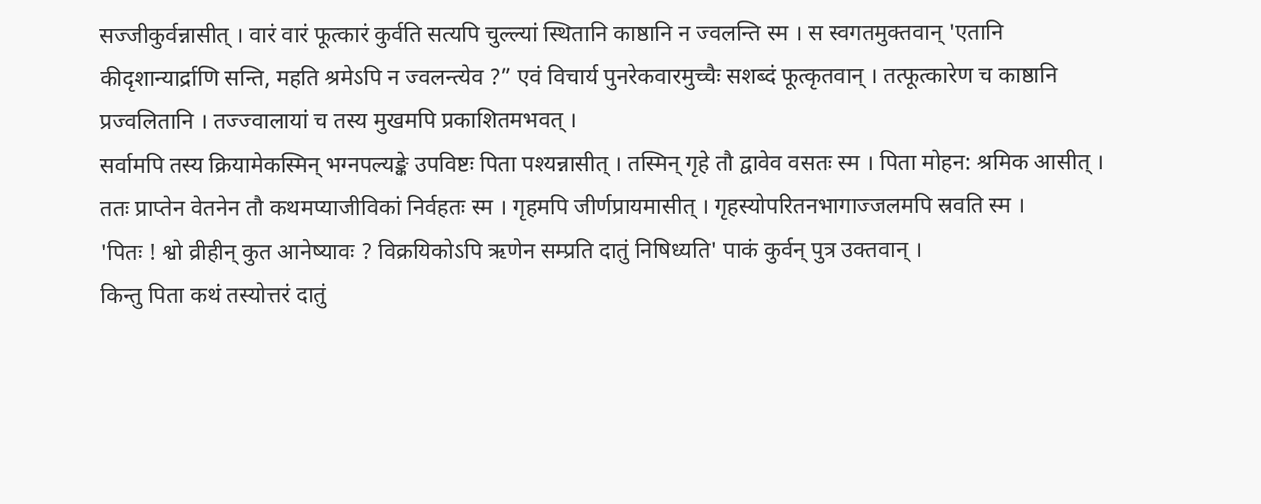सज्जीकुर्वन्नासीत् । वारं वारं फूत्कारं कुर्वति सत्यपि चुल्ल्यां स्थितानि काष्ठानि न ज्वलन्ति स्म । स स्वगतमुक्तवान् 'एतानि कीदृशान्यार्द्राणि सन्ति, महति श्रमेऽपि न ज्वलन्त्येव ?” एवं विचार्य पुनरेकवारमुच्चैः सशब्दं फूत्कृतवान् । तत्फूत्कारेण च काष्ठानि प्रज्वलितानि । तज्ज्वालायां च तस्य मुखमपि प्रकाशितमभवत् ।
सर्वामपि तस्य क्रियामेकस्मिन् भग्नपल्यङ्के उपविष्टः पिता पश्यन्नासीत् । तस्मिन् गृहे तौ द्वावेव वसतः स्म । पिता मोहन: श्रमिक आसीत् । ततः प्राप्तेन वेतनेन तौ कथमप्याजीविकां निर्वहतः स्म । गृहमपि जीर्णप्रायमासीत् । गृहस्योपरितनभागाज्जलमपि स्रवति स्म ।
'पितः ! श्वो व्रीहीन् कुत आनेष्यावः ? विक्रयिकोऽपि ऋणेन सम्प्रति दातुं निषिध्यति' पाकं कुर्वन् पुत्र उक्तवान् ।
किन्तु पिता कथं तस्योत्तरं दातुं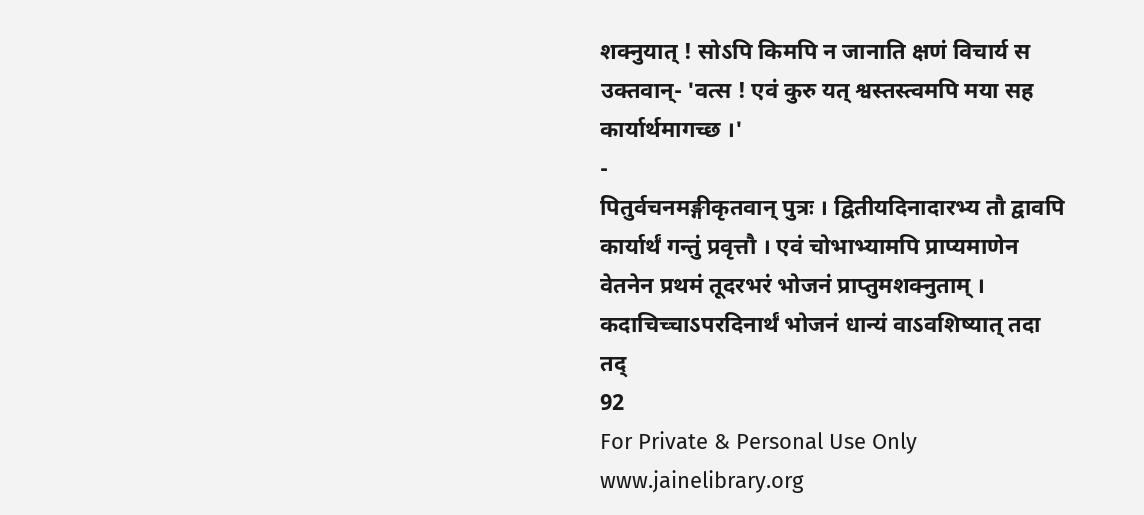शक्नुयात् ! सोऽपि किमपि न जानाति क्षणं विचार्य स उक्तवान्- 'वत्स ! एवं कुरु यत् श्वस्तस्त्वमपि मया सह कार्यार्थमागच्छ ।'
-
पितुर्वचनमङ्गीकृतवान् पुत्रः । द्वितीयदिनादारभ्य तौ द्वावपि कार्यार्थं गन्तुं प्रवृत्तौ । एवं चोभाभ्यामपि प्राप्यमाणेन वेतनेन प्रथमं तूदरभरं भोजनं प्राप्तुमशक्नुताम् । कदाचिच्चाऽपरदिनार्थं भोजनं धान्यं वाऽवशिष्यात् तदा तद्
92
For Private & Personal Use Only
www.jainelibrary.org